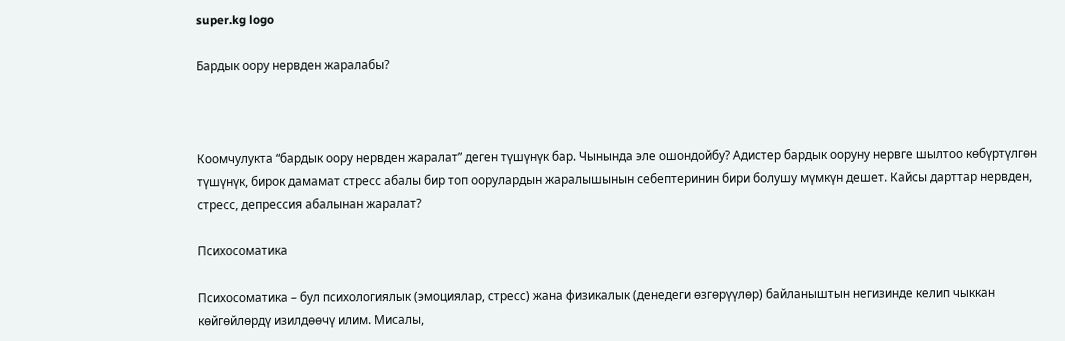super.kg logo

Бардык оору нервден жаралабы?



Коомчулукта “бардык оору нервден жаралат” деген түшүнүк бар. Чынында эле ошондойбу? Адистер бардык ооруну нервге шылтоо көбүртүлгөн түшүнүк, бирок дамамат стресс абалы бир топ оорулардын жаралышынын себептеринин бири болушу мүмкүн дешет. Кайсы дарттар нервден, стресс, депрессия абалынан жаралат?

Психосоматика

Психосоматика – бул психологиялык (эмоциялар, стресс) жана физикалык (денедеги өзгөрүүлөр) байланыштын негизинде келип чыккан көйгөйлөрдү изилдөөчү илим. Мисалы,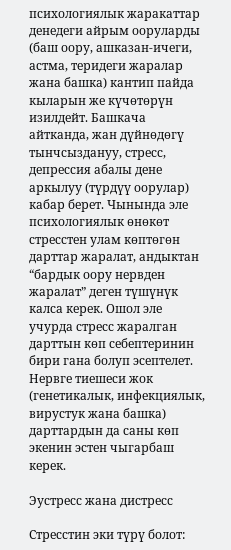психологиялык жаракаттар денедеги айрым ооруларды (баш оору, ашказан-ичеги, астма, теридеги жаралар жана башка) кантип пайда кыларын же күчөтөрүн изилдейт. Башкача айтканда, жан дүйнөдөгү тынчсыздануу, стресс, депрессия абалы дене аркылуу (түрдүү оорулар) кабар берет. Чынында эле психологиялык өнөкөт стресстен улам көптөгөн дарттар жаралат, андыктан “бардык оору нервден жаралат” деген түшүнүк калса керек. Ошол эле учурда стресс жаралган дарттын көп себептеринин бири гана болуп эсептелет. Нервге тиешеси жок (генетикалык, инфекциялык, вирустук жана башка) дарттардын да саны көп экенин эстен чыгарбаш керек.

Эустресс жана дистресс

Стресстин эки түрү болот: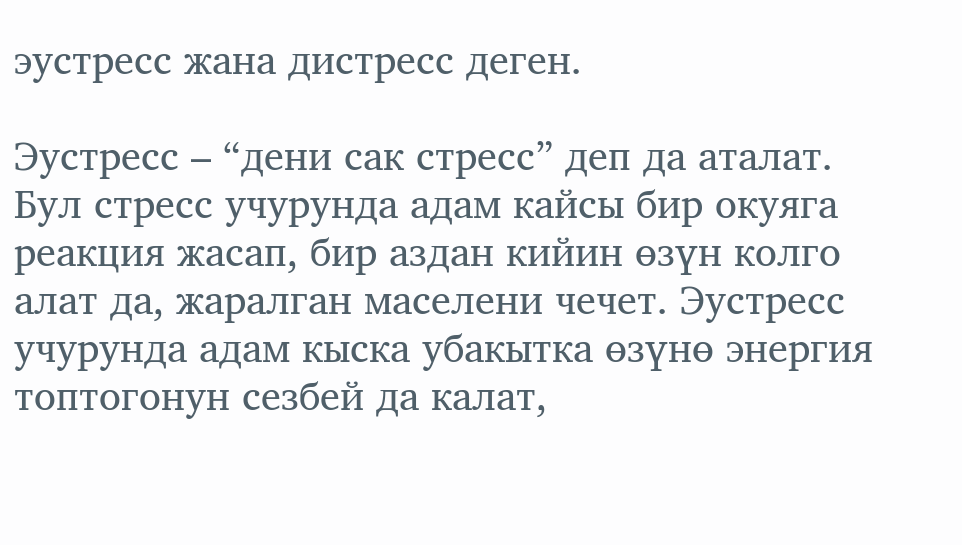эустресс жана дистресс деген.

Эустресс – “дени сак стресс” деп да аталат. Бул стресс учурунда адам кайсы бир окуяга реакция жасап, бир аздан кийин өзүн колго алат да, жаралган маселени чечет. Эустресс учурунда адам кыска убакытка өзүнө энергия топтогонун сезбей да калат,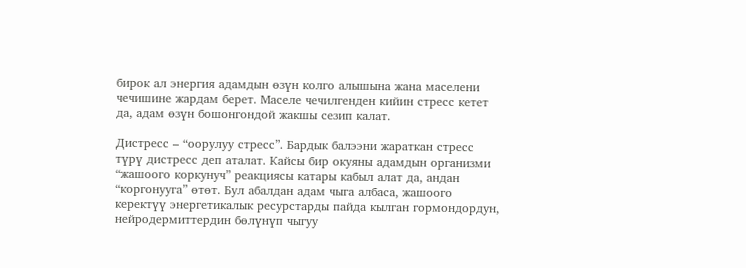бирок ал энергия адамдын өзүн колго алышына жана маселени чечишине жардам берет. Маселе чечилгенден кийин стресс кетет да, адам өзүн бошонгондой жакшы сезип калат.

Дистресс – “оорулуу стресс”. Бардык балээни жараткан стресс түрү дистресс деп аталат. Кайсы бир окуяны адамдын организми “жашоого коркунуч” реакциясы катары кабыл алат да, андан “коргонууга” өтөт. Бул абалдан адам чыга албаса, жашоого керектүү энергетикалык ресурстарды пайда кылган гормондордун, нейродермиттердин бөлүнүп чыгуу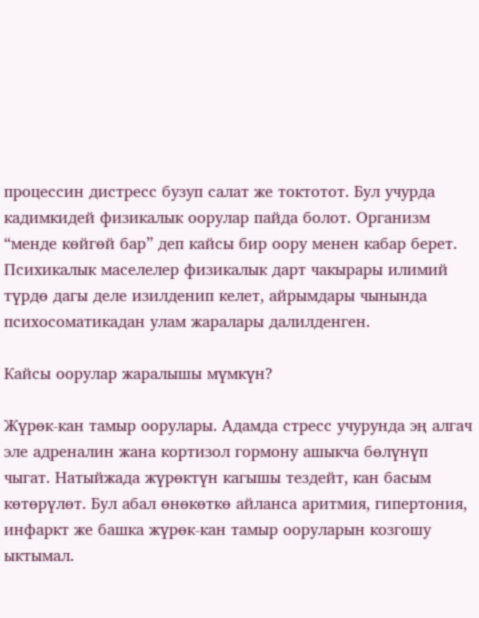процессин дистресс бузуп салат же токтотот. Бул учурда кадимкидей физикалык оорулар пайда болот. Организм “менде көйгөй бар” деп кайсы бир оору менен кабар берет. Психикалык маселелер физикалык дарт чакырары илимий түрдө дагы деле изилденип келет, айрымдары чынында психосоматикадан улам жаралары далилденген.

Кайсы оорулар жаралышы мүмкүн?

Жүрөк-кан тамыр оорулары. Адамда стресс учурунда эң алгач эле адреналин жана кортизол гормону ашыкча бөлүнүп чыгат. Натыйжада жүрөктүн кагышы тездейт, кан басым көтөрүлөт. Бул абал өнөкөткө айланса аритмия, гипертония, инфаркт же башка жүрөк-кан тамыр ооруларын козгошу ыктымал.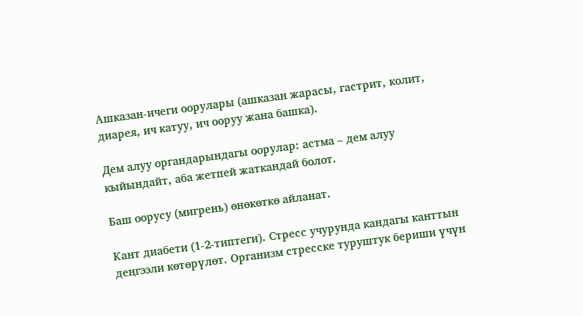Ашказан-ичеги оорулары (ашказан жарасы, гастрит, колит, диарея, ич катуу, ич ооруу жана башка).

Дем алуу органдарындагы оорулар: астма – дем алуу кыйындайт, аба жетпей жаткандай болот.

Баш оорусу (мигрень) өнөкөткө айланат.

Кант диабети (1-2-типтеги). Стресс учурунда кандагы канттын деңгээли көтөрүлөт. Организм стресске туруштук бериши үчүн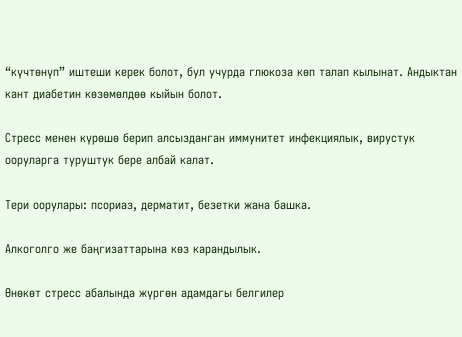“күчтөнүп” иштеши керек болот, бул учурда глюкоза көп талап кылынат. Андыктан кант диабетин көзөмөлдөө кыйын болот.

Стресс менен күрөшө берип алсызданган иммунитет инфекциялык, вирустук ооруларга туруштук бере албай калат.

Тери оорулары: псориаз, дерматит, безетки жана башка.

Алкоголго же баңгизаттарына көз карандылык.

Өнөкөт стресс абалында жүргөн адамдагы белгилер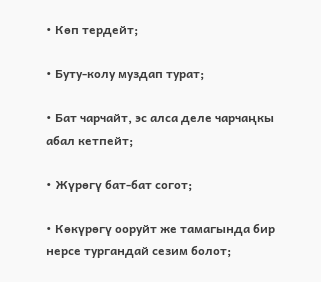• Көп тердейт;

• Буту-колу муздап турат;

• Бат чарчайт, эс алса деле чарчаңкы абал кетпейт;

• Жүрөгү бат-бат согот;

• Көкүрөгү ооруйт же тамагында бир нерсе тургандай сезим болот;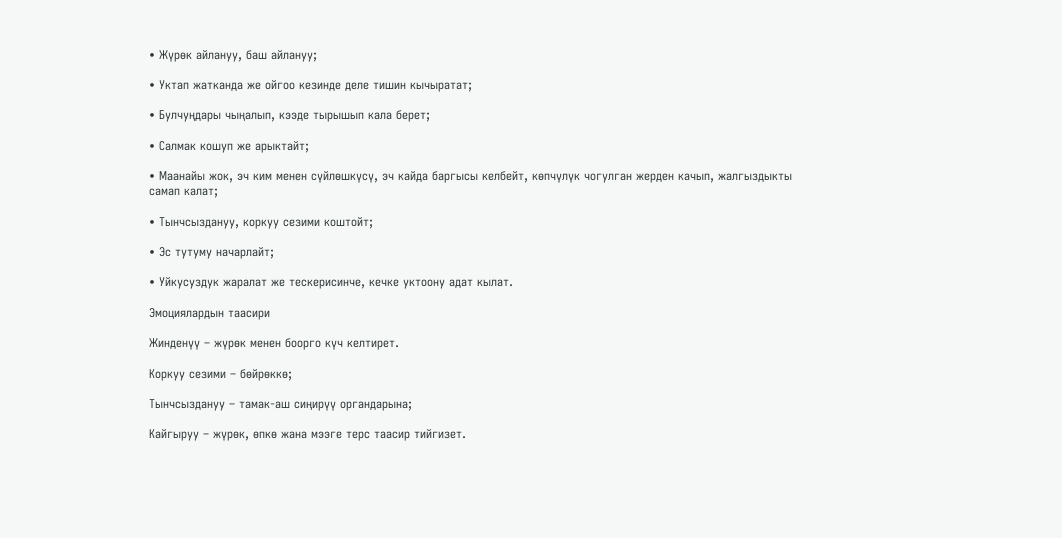• Жүрөк айлануу, баш айлануу;

• Уктап жатканда же ойгоо кезинде деле тишин кычыратат;

• Булчуңдары чыңалып, кээде тырышып кала берет;

• Салмак кошуп же арыктайт;

• Маанайы жок, эч ким менен сүйлөшкүсү, эч кайда баргысы келбейт, көпчүлүк чогулган жерден качып, жалгыздыкты самап калат;

• Тынчсыздануу, коркуу сезими коштойт;

• Эс тутуму начарлайт;

• Уйкусуздук жаралат же тескерисинче, кечке уктоону адат кылат.

Эмоциялардын таасири

Жинденүү – жүрөк менен боорго күч келтирет.

Коркуу сезими – бөйрөккө;

Тынчсыздануу – тамак-аш сиңирүү органдарына;

Кайгыруу – жүрөк, өпкө жана мээге терс таасир тийгизет.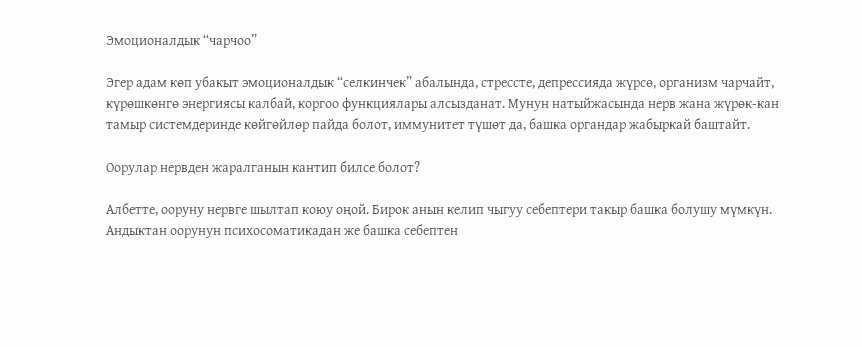Эмоционалдык “чарчоо”

Эгер адам көп убакыт эмоционалдык “селкинчек” абалында, стрессте, депрессияда жүрсө, организм чарчайт, күрөшкөнгө энергиясы калбай, коргоо функциялары алсызданат. Мунун натыйжасында нерв жана жүрөк-кан тамыр системдеринде көйгөйлөр пайда болот, иммунитет түшөт да, башка органдар жабыркай баштайт.

Оорулар нервден жаралганын кантип билсе болот?

Албетте, ооруну нервге шылтап коюу оңой. Бирок анын келип чыгуу себептери такыр башка болушу мүмкүн. Андыктан оорунун психосоматикадан же башка себептен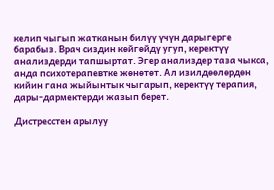келип чыгып жатканын билүү үчүн дарыгерге барабыз. Врач сиздин көйгөйдү угуп, керектүү анализдерди тапшыртат. Эгер анализдер таза чыкса, анда психотерапевтке жөнөтөт. Ал изилдөөлөрдөн кийин гана жыйынтык чыгарып, керектүү терапия, дары-дармектерди жазып берет.

Дистресстен арылуу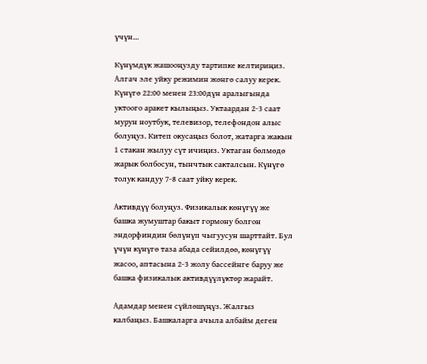үчүн...

Күнүмдүк жашооңузду тартипке келтириңиз. Алгач эле уйку режимин жөнгө салуу керек. Күнүгө 22:00 менен 23:00дүн аралыгында уктоого аракет кылыңыз. Уктаардан 2-3 саат мурун ноутбук, телевизор, телефондон алыс болуңуз. Китеп окусаңыз болот, жатарга жакын 1 стакан жылуу сүт ичиңиз. Уктаган бөлмөдө жарык болбосун, тынчтык сакталсын. Күнүгө толук кандуу 7-8 саат уйку керек.

Активдүү болуңуз. Физикалык көнүгүү же башка жумуштар бакыт гормону болгон эндорфиндин бөлүнүп чыгуусун шарттайт. Бул үчүн күнүгө таза абада сейилдөө, көнүгүү жасоо, аптасына 2-3 жолу бассейнге баруу же башка физикалык активдүүлүктөр жарайт.

Адамдар менен сүйлөшүңүз. Жалгыз калбаңыз. Башкаларга ачыла албайм деген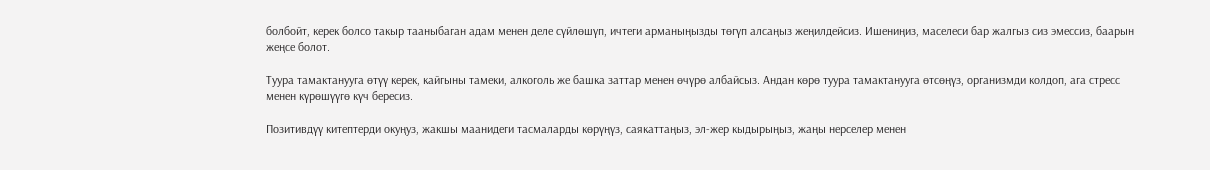болбойт, керек болсо такыр тааныбаган адам менен деле сүйлөшүп, ичтеги арманыңызды төгүп алсаңыз жеңилдейсиз. Ишениңиз, маселеси бар жалгыз сиз эмессиз, баарын жеңсе болот.

Туура тамактанууга өтүү керек, кайгыны тамеки, алкоголь же башка заттар менен өчүрө албайсыз. Андан көрө туура тамактанууга өтсөңүз, организмди колдоп, ага стресс менен күрөшүүгө күч бересиз.

Позитивдүү китептерди окуңуз, жакшы маанидеги тасмаларды көрүңүз, саякаттаңыз, эл-жер кыдырыңыз, жаңы нерселер менен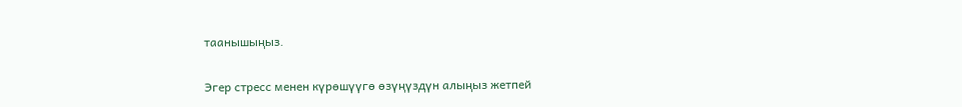таанышыңыз.

Эгер стресс менен күрөшүүгө өзүңүздүн алыңыз жетпей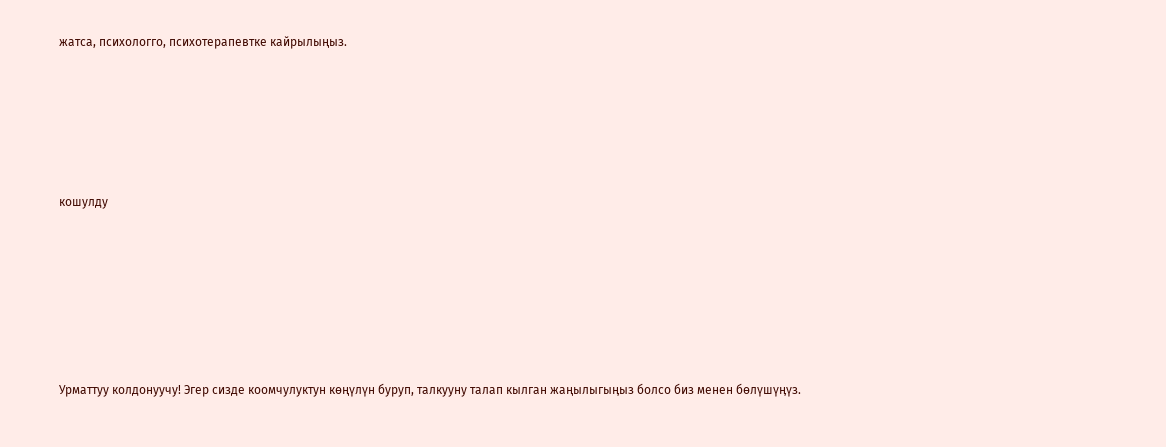жатса, психологго, психотерапевтке кайрылыңыз.





кошулду






Урматтуу колдонуучу! Эгер сизде коомчулуктун көңүлүн буруп, талкууну талап кылган жаңылыгыӊыз болсо биз менен бөлүшүӊүз.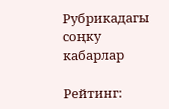Рубрикадагы соңку кабарлар

Рейтинг: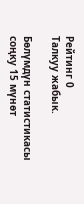Рейтинг 0
Талкуу жабык.

Бөлүмдүн статистикасы
соңку 15 мүнөт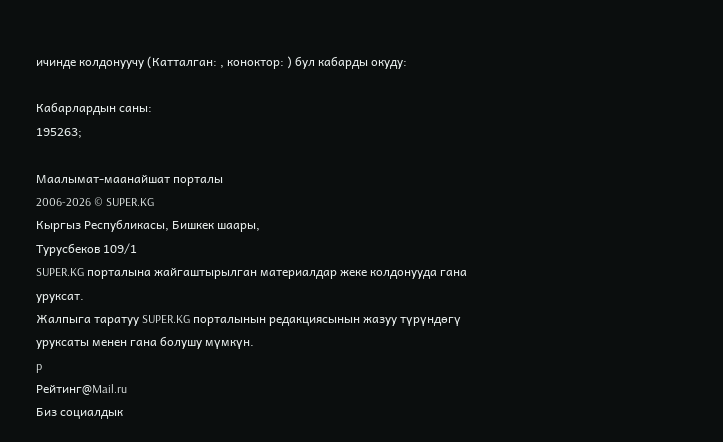ичинде колдонуучу (Катталган: , коноктор: ) бул кабарды окуду:

Кабарлардын саны:
195263;

Маалымат-маанайшат порталы
2006-2026 © SUPER.KG
Кыргыз Республикасы, Бишкек шаары,
Турусбеков 109/1
SUPER.KG порталына жайгаштырылган материалдар жеке колдонууда гана уруксат.
Жалпыга таратуу SUPER.KG порталынын редакциясынын жазуу түрүндөгү уруксаты менен гана болушу мүмкүн.
p
Рейтинг@Mail.ru
Биз социалдык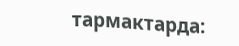тармактарда: